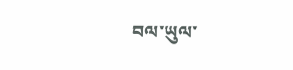བལ་ཡུལ་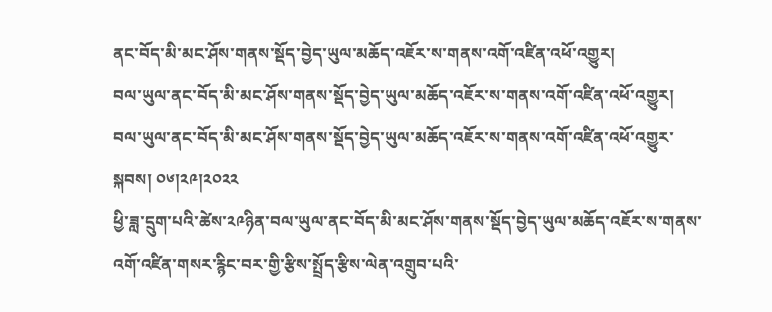ནང་བོད་མི་མང་ཤོས་གནས་སྡོད་བྱེད་ཡུལ་མཆོད་འཇོར་ས་གནས་འགོ་འཛིན་འཕོ་འགྱུར།
བལ་ཡུལ་ནང་བོད་མི་མང་ཤོས་གནས་སྡོད་བྱེད་ཡུལ་མཆོད་འཇོར་ས་གནས་འགོ་འཛིན་འཕོ་འགྱུར། བལ་ཡུལ་ནང་བོད་མི་མང་ཤོས་གནས་སྡོད་བྱེད་ཡུལ་མཆོད་འཇོར་ས་གནས་འགོ་འཛིན་འཕོ་འགྱུར་སྐབས། ༠༦།༢༩།༢༠༢༢
ཕྱི་ཟླ་དྲུག་པའི་ཚེས་༢༩ཉིན་བལ་ཡུལ་ནང་བོད་མི་མང་ཤོས་གནས་སྡོད་བྱེད་ཡུལ་མཆོད་འཇོར་ས་གནས་འགོ་འཛིན་གསར་རྙིང་བར་གྱི་རྩིས་སྤྲོད་རྩིས་ལེན་འགྲུབ་པའི་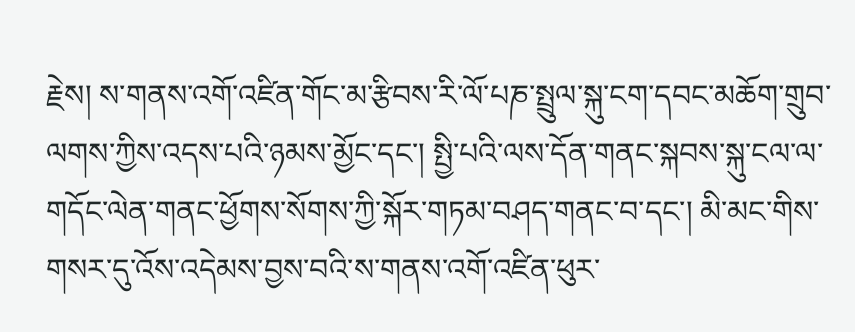རྗེས། ས་གནས་འགོ་འཛིན་གོང་མ་རྩིབས་རི་ལོ་པཎ་སྤྲུལ་སྐུ་ངག་དབང་མཆོག་གྲུབ་ལགས་ཀྱིས་འདས་པའི་ཉམས་མྱོང་དང་། སྤྱི་པའི་ལས་དོན་གནང་སྐབས་སྐུ་ངལ་ལ་གདོང་ལེན་གནང་ཕྱོགས་སོགས་ཀྱི་སྐོར་གཏམ་བཤད་གནང་བ་དང་། མི་མང་གིས་གསར་དུ་འོས་འདེམས་བྱས་བའི་ས་གནས་འགོ་འཛིན་ཕུར་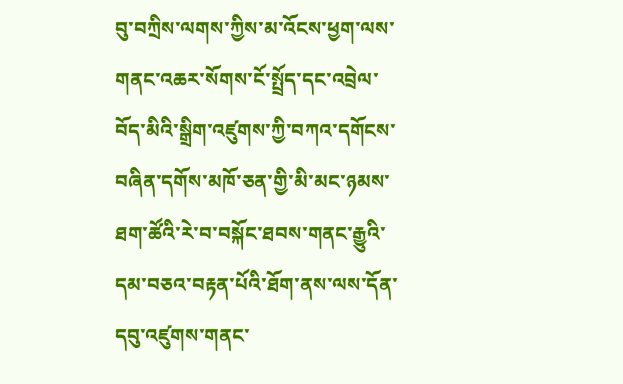བུ་བཀྲིས་ལགས་ཀྱིས་མ་འོངས་ཕྱག་ལས་གནང་འཆར་སོགས་ངོ་སྤྲོད་དང་འབྲེལ་བོད་མིའི་སྒྲིག་འཛུགས་ཀྱི་བཀའ་དགོངས་བཞིན་དགོས་མཁོ་ཅན་གྱི་མི་མང་ཉམས་ཐག་ཚོའི་རེ་བ་བསྐོང་ཐབས་གནང་རྒྱུའི་དམ་བཅའ་བརྟན་པོའི་ཐོག་ནས་ལས་དོན་དབུ་འཛུགས་གནང་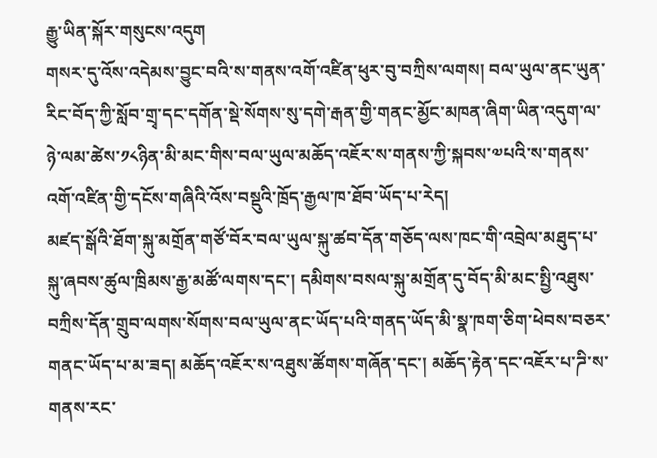རྒྱུ་ཡིན་སྐོར་གསུངས་འདུག
གསར་དུ་འོས་འདེམས་བྱུང་བའི་ས་གནས་འགོ་འཛིན་ཕུར་བུ་བཀྲིས་ལགས། བལ་ཡུལ་ནང་ཡུན་རིང་བོད་ཀྱི་སློབ་གྲྭ་དང་དགོན་སྡེ་སོགས་སུ་དགེ་རྒན་གྱི་གནང་མྱོང་མཁན་ཞིག་ཡིན་འདུག་ལ་ཉེ་ལམ་ཚེས་༡༨ཉིན་མི་མང་གིས་བལ་ཡུལ་མཆོད་འཇོར་ས་གནས་ཀྱི་སྐབས་༧པའི་ས་གནས་འགོ་འཛིན་གྱི་དངོས་གཞིའི་འོས་བསྡུའི་ཁྲོད་རྒྱལ་ཁ་ཐོབ་ཡོད་པ་རེད།
མཛད་སྒོའི་ཐོག་སྐུ་མགྲོན་གཙོ་བོར་བལ་ཡུལ་སྐུ་ཚབ་དོན་གཅོད་ལས་ཁང་གི་འབྲེལ་མཐུད་པ་སྐུ་ཞབས་ཚུལ་ཁྲིམས་རྒྱ་མཚོ་ལགས་དང་། དམིགས་བསལ་སྐུ་མགྲོན་དུ་བོད་མི་མང་སྤྱི་འཐུས་བཀྲིས་དོན་གྲུབ་ལགས་སོགས་བལ་ཡུལ་ནང་ཡོད་པའི་གནད་ཡོད་མི་སྣ་ཁག་ཅིག་ཕེབས་བཅར་གནང་ཡོད་པ་མ་ཟད། མཆོད་འཇོར་ས་འཐུས་ཚོགས་གཞོན་དང་། མཆོད་རྟེན་དང་འཇོར་པ་ཌི་ས་གནས་རང་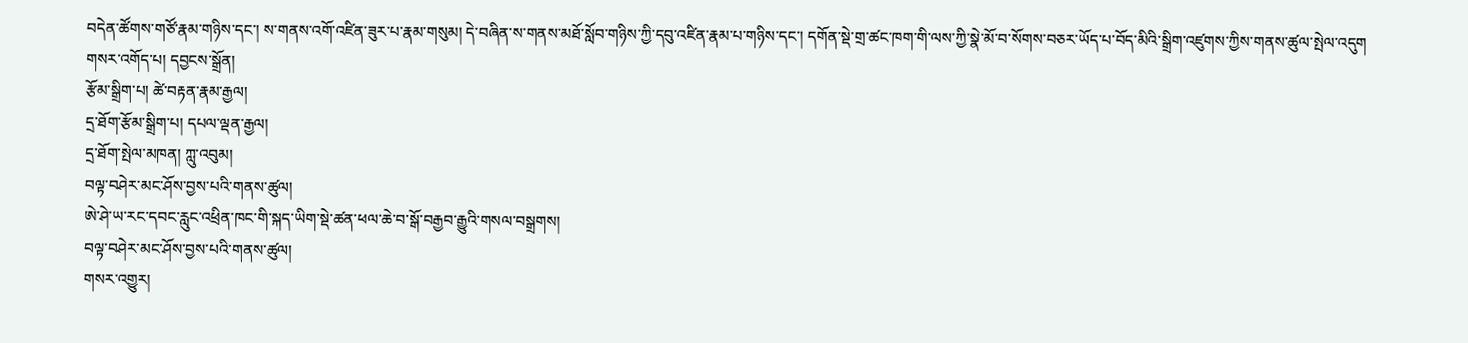བདེན་ཚོགས་གཙོ་རྣམ་གཉིས་དང་། ས་གནས་འགོ་འཛིན་ཟུར་པ་རྣམ་གསུམ། དེ་བཞིན་ས་གནས་མཐོ་སློབ་གཉིས་ཀྱི་དབུ་འཛིན་རྣམ་པ་གཉིས་དང་། དགོན་སྡེ་གྲ་ཚང་ཁག་གི་ལས་ཀྱི་སྣེ་མོ་བ་སོགས་བཅར་ཡོད་པ་བོད་མིའི་སྒྲིག་འཛུགས་ཀྱིས་གནས་ཚུལ་སྤེལ་འདུག
གསར་འགོད་པ། དབྱངས་སྒྲོན།
རྩོམ་སྒྲིག་པ། ཚེ་བརྟན་རྣམ་རྒྱལ།
དྲ་ཐོག་རྩོམ་སྒྲིག་པ། དཔལ་ལྡན་རྒྱལ།
དྲ་ཐོག་སྤེལ་མཁན། ཀླུ་འབུམ།
བལྟ་བཤེར་མང་ཤོས་བྱས་པའི་གནས་ཚུལ།
ཨེ་ཤེ་ཡ་རང་དབང་རླུང་འཕྲིན་ཁང་གི་སྐད་ཡིག་སྡེ་ཚན་ཕལ་ཆེ་བ་སྒོ་བརྒྱབ་རྒྱུའི་གསལ་བསྒྲགས།
བལྟ་བཤེར་མང་ཤོས་བྱས་པའི་གནས་ཚུལ།
གསར་འགྱུར།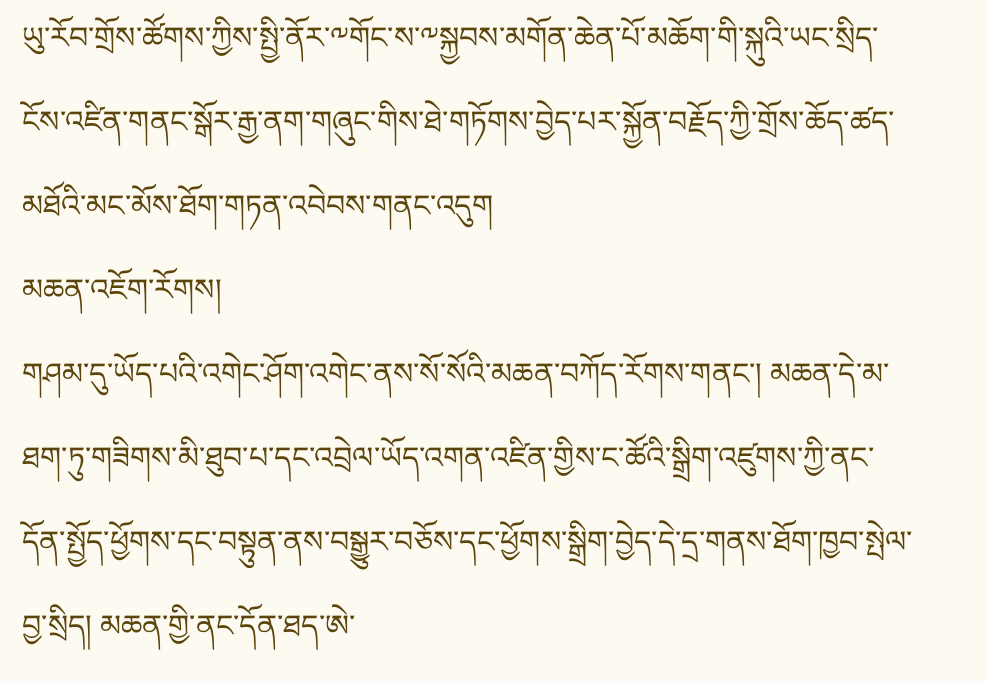ཡུ་རོབ་གྲོས་ཚོགས་ཀྱིས་སྤྱི་ནོར་༸གོང་ས་༸སྐྱབས་མགོན་ཆེན་པོ་མཆོག་གི་སྐུའི་ཡང་སྲིད་ངོས་འཛིན་གནང་སྒོར་རྒྱ་ནག་གཞུང་གིས་ཐེ་གཏོགས་བྱེད་པར་སྐྱོན་བརྗོད་ཀྱི་གྲོས་ཆོད་ཚད་མཐོའི་མང་མོས་ཐོག་གཏན་འབེབས་གནང་འདུག
མཆན་འཇོག་རོགས།
གཤམ་དུ་ཡོད་པའི་འགེང་ཤོག་འགེང་ནས་སོ་སོའི་མཆན་བཀོད་རོགས་གནང་། མཆན་དེ་མ་ཐག་ཏུ་གཟིགས་མི་ཐུབ་པ་དང་འབྲེལ་ཡོད་འགན་འཛིན་གྱིས་ང་ཚོའི་སྒྲིག་འཛུགས་ཀྱི་ནང་དོན་སྤྱོད་ཕྱོགས་དང་བསྟུན་ནས་བསྒྱུར་བཅོས་དང་ཕྱོགས་སྒྲིག་བྱེད་དེ་དྲ་གནས་ཐོག་ཁྱབ་སྤེལ་བྱ་སྲིད། མཆན་གྱི་ནང་དོན་ཐད་ཨེ་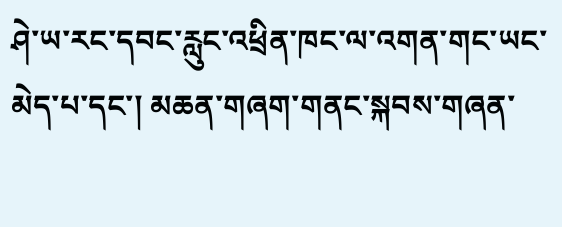ཤེ་ཡ་རང་དབང་རླུང་འཕྲིན་ཁང་ལ་འགན་གང་ཡང་མེད་པ་དང་། མཆན་གཞག་གནང་སྐབས་གཞན་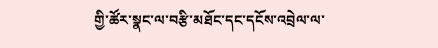གྱི་ཚོར་སྣང་ལ་བརྩི་མཐོང་དང་དངོས་འབྲེལ་ལ་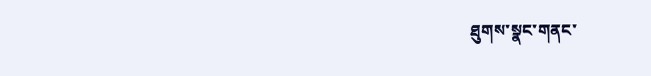ཐུགས་སྣང་གནང་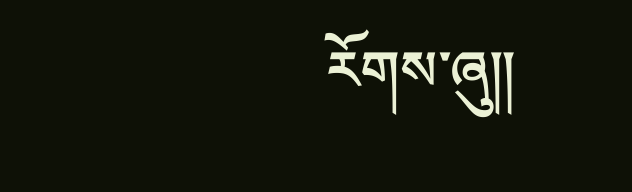རོགས་ཞུ༎